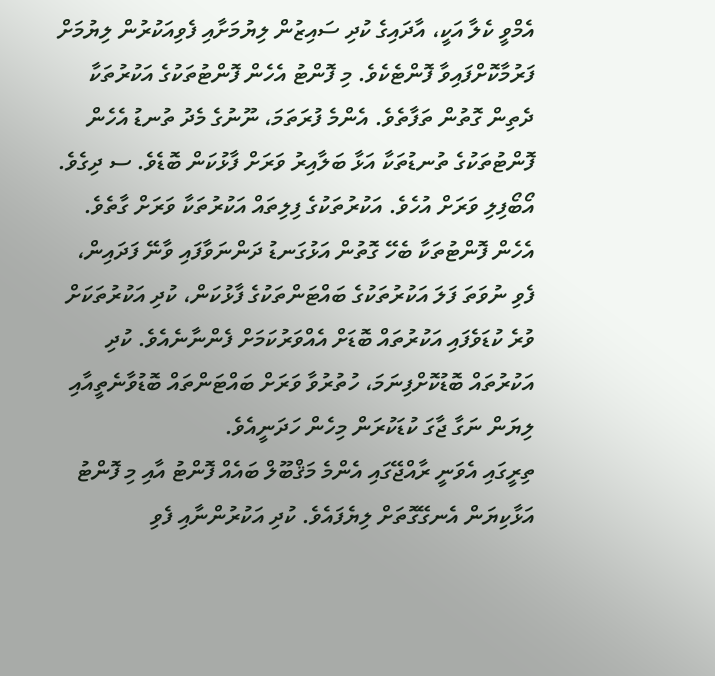އެމްވީ ކެލާ އަކީ، އާދައިގެ ކުދި ސައިޒުން ލިޔުމަށާއި ފެވިއަކުރުން ލިޔުމަށް ފަރުމާކޮށްފައިވާ ފޮންޓެކެވެ. މި ފޮންޓު އެހެން ފޮންޓުތަކުގެ އަކުރުތަކާ ދެތިން ގޮތުން ތަފާތެވެ. އެންމެ ފުރަތަމަ، ނޫނުގެ މެދު ތުނޑު އެހެން ފޮންޓުތަކުގެ ތުނޑުތަކާ އަޅާ ބަލާއިރު ވަރަށް ފާޅުކަން ބޮޑެވެ. ސ ދިގެވެ. އޯބޯފިލި ވަރަށް އުހެވެ. އަކުރުތަކުގެ ފިލިތައް އަކުރުތަކާ ވަރަށް ގާތެވެ.
އެހެން ފޮންޓުތަކާ ބެހޭ ގޮތުން އަޅުގަނޑު ދަންނަވާފައި ވާނޭ ފަދައިން، ފެވި ނުވަތަ ފަލަ އަކުރުތަކުގެ ބައްޓަންތަކުގެ ފާޅުކަން، ކުދި އަކުރުތަކަށް ވުރެ ކުޑަވެފައި އަކުރުތައް ބޮޑަށް އެއްވަރުކަމަށް ފެންނާނެއެވެ. ކުދި އަކުރުތައް ބޮޑުކޮށްފިނަމަ، ހުތުރުވާ ވަރަށް ބައްޓަންތައް ބޮޑުވާނެތީއާއި ލިޔަން ނަގާ ޖާގަ ކުޑަކުރަން މިހެން ހަދަނީއެވެ.
ތިރީގައި އެވަނީ ރާއްޖޭގައި އެންމެ މަޤްބޫލް ބައެއް ފޮންޓު އާއި މި ފޮންޓު އަޅާކިޔަން އެނގޭގޮތަށް ލިޔެފައެވެ. ކުދި އަކުރުންނާއި ފެވި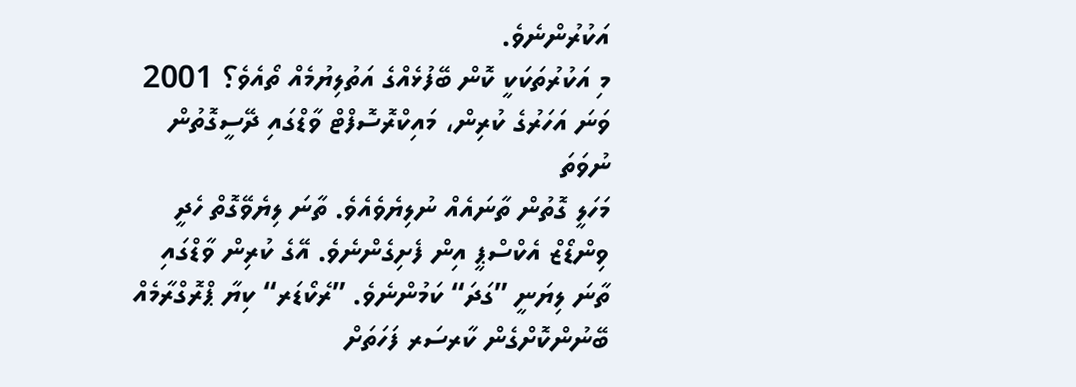އަކުރުންނެވެ.
މި އަކުރުތަކަކީ ކޮން ބޭފުޅެއްގެ އަތުލިޔުމެއް ތޯއެވެ؟ 2001 ވަނަ އަހަރުގެ ކުރިން، މައިކްރޮސޮފްޓް ވާޑްގައި ދޭސީގޮތުން ނުވަތަ
މަހަލީ ގޮތުން ތާނައެއް ނުލިޔެވެއެވެ. ތާނަ ލިޔެވޭގޮތް ހެދީ ވިންޑޯޒް އެކްސްޕީ އިން ފެށިގެންނެވެ. އޭގެ ކުރިން ވާޑްގައި ތާނަ ލިޔަނީ ”ގަދަ“ ކަމުންނެވެ. ”ރެކޯޑަރ“ ކިޔާ ޕްރޮގްރާމެއް ބޭނުންކޮށްގެން ކާރސަރ ފަހަތަށް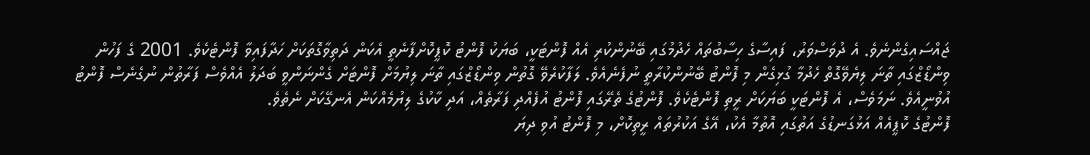ޖައްސައިގެންނެވެ. އެ ދުވަސްވަރު، ފައިސާގެ ހިސާބުތައް ހެދުމުގައި ބޭނުންކުރި އެއް ފޮންޓަކީ، ބަޔަކު ފޮންޓު ކޮޕީކޮށްފާނެތީ އެކަން ދަތިވާގޮތަކަށް ހަދާފައިވާ ފޮންޓެކެވެ. 2001 ގެ ފަހުން ވިންޑޯޒްގައި ތާނަ ލިޔެވޭގޮތް ހެދުމާ ގުޅިގެން މި ފޮންޓު ބޭނުންކުރާތީ ނުފެނެއެވެ. ލަފާކުރެވޭ ގޮތުން ވިންޑޯޒްގައި ތާނަ ލިޔުމަށް ފޮންޓަށް ގެންނަންވީ ބަދަލު އެއްވެސް ފަރާތުން ނުގެނެސް ފޮންޓު އުވުނީއެވެ. ނަމަވެސް، އެ ފޮންޓަކީ ބަޔަކަށް ރީތި ފޮންޓެކެވެ. ފޮންޓުގެ ތެރޭގައި ފޮންޓު އުފެއްދި ފަރާތެއް، އަދި ކާކުގެ ލިޔުމެއްކަން އެނގޭކަށް ނެތެވެ.
ފޮންޓުގެ ކޮޕީއެއް އަޅުގަނޑުގެ އަތުގައި އޮތުމާ އެކު، އޭގެ އަކުރުތައް ރީތިކޮށް، މި ފޮންޓު އުވި ދިޔަ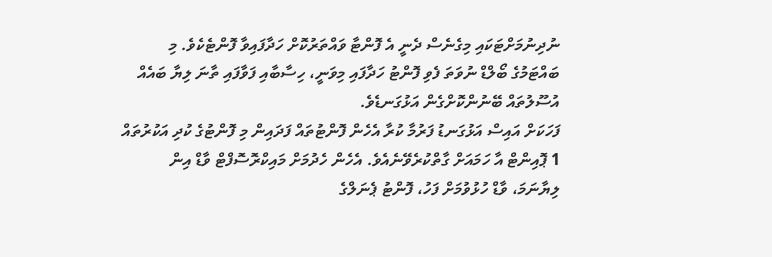ނުދިނުމަށްޓަކައި މިގެނެސް ދެނީ އެ ފޮންޓާ ވައްތަރުކޮށް ހަދާފައިވާ ފޮންޓެކެވެ. މި ބައްޓަމުގެ ބޯލްޑް ނުވަތަ ފެވި ފޮންޓު ހަދާފައި މިވަނީ، ހިސާބާއި ފަވާފައި ތާނަ ލިޔާ ބައެއް އުސޫލުތައް ބޭނުންކޮށްގެން އަޅުގަނޑެވެ.
ފަހަކަށް އައިސް އަޅުގަނޑު ފަރުމާ ކުރާ އެހެން ފޮންޓުތައް ފަދައިން މި ފޮންޓުގެ ކުދި އަކުރުތައް 1 ޕޮއިންޓް އާ ހަމައަށް ގާތްކުރެވޭނެއެވެ. އެހެން ހެދުމަށް މައިކްރޮސޮފްޓް ވާޑް އިން ލިޔާނަމަ، ވާޑް ހުޅުވުމަށް ފަހު، ފޮންޓު ޕެނަލްގެ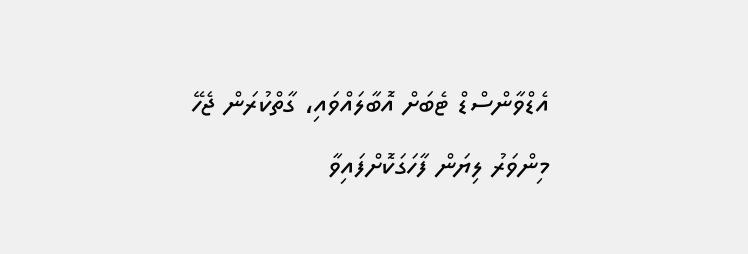އެޑްވާންސްޑް ޓެބަށް އޮބާލައްވައި، ގާތްކުރަން ޖެހޭ މިންވަރު ލިޔަން ފާހަގަކޮށްފައިވާ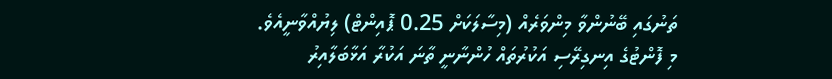ތަނުގައި ބޭނުންވާ މިންވަރެއް (މިސާލަކަށް 0.25 ޕޮއިންޓް) ލިޔުއްވާނީއެވެ.
މި ފޮންޓުގެ އިނގިރޭސި އަކުރުތައް ހުންނާނީ ތާނަ އަކުރާ އަޅާބަލާއިރު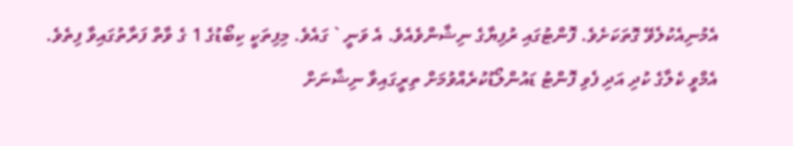އެމުނިއެކުލެވޭ ގޮތަކަށެވެ. ފޮންޓުގައި ރުފިޔާގެ ނިޝާންވެއެވެ. އެ ވަނީ ` ގައެވެ. މިފިތަކީ ކިބޯޑުގެ 1 ގެ ވާތް ފަރާތުގައިވާ ފިތެވެ.
އެމްވީ ކެލާގެ ކުދި އަދި ފެވި ފޮންޓު ޑައުންލޯޑުކުރެއްވުމަށް ތިރީގައިވާ ނިޝާނަށް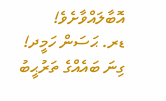އޮބާލައްވާށެވެ!
ޑރ. ޙަސަން ހަމީދ!
ގިނަ ބައެއްގެ ތަރުޙީބު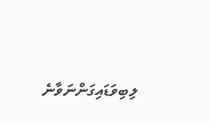ލިބިވަޑައިގަންނަވާނެ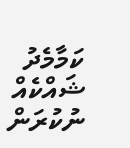ކަމާމެދު ޝައްކެއް ނުކުރަން